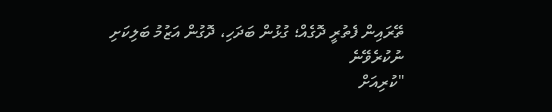ތޭރައިން ފެތުރީ ދޮގެއް؛ ގުޅުން ބަދަހި، ދޮގުން އަޒުމު ބަލިކަށި ނުކުރެވޭނެ
"ކުރިއަށް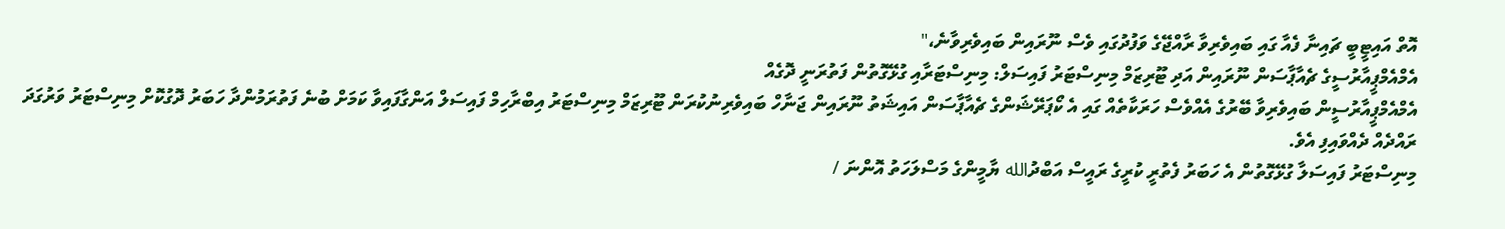އޮތް އައިޓީބީ ޗައިނާ ފެއާ ގައި ބައިވެރިވާ ރާއްޖޭގެ ވަފުދުގައި ވެސް ނޫރައިން ބައިވެރިވާނެ،"
އެމްއެމްޕީއާރުސީގެ ޗެއާޕާސަން ނޫރައިން އަދި ޓޫރިޒަމް މިނިސްޓަރު ފައިސަލް: މިނިސްޓަރާއި ގުޅޭގޮތުން ފަތުރަނީ ދޮގެއް
އެމްއެމްޕީއާރުސީން ބައިވެރިވާ ބޭރުގެ އެއްވެސް ހަރަކާތެއް ގައި އެ ކޯޕަރޭޝަންގެ ޗެއާޕާސަން އައިޝަތު ނޫރައިން ޖަނާހް ބައިވެރިނުކުރަން ޓޫރިޒަމް މިނިސްޓަރު އިބްރާހިމް ފައިސަލް އަންގާފައިވާ ކަމަށް ބުނެ ފަތުރަމުންދާ ހަބަރު ދޮގުކޮށް މިނިސްޓަރު ވަރުގަދަ ރައްދެއް ދެއްވައިފި އެވެ.
މިނިސްޓަރު ފައިސަލާ ގުޅޭގޮތުން އެ ހަބަރު ފެތުރީ ކުރީގެ ރައީސް އަބްދުالله ޔާމީންގެ މަސްލަހަތު އޮންނަ /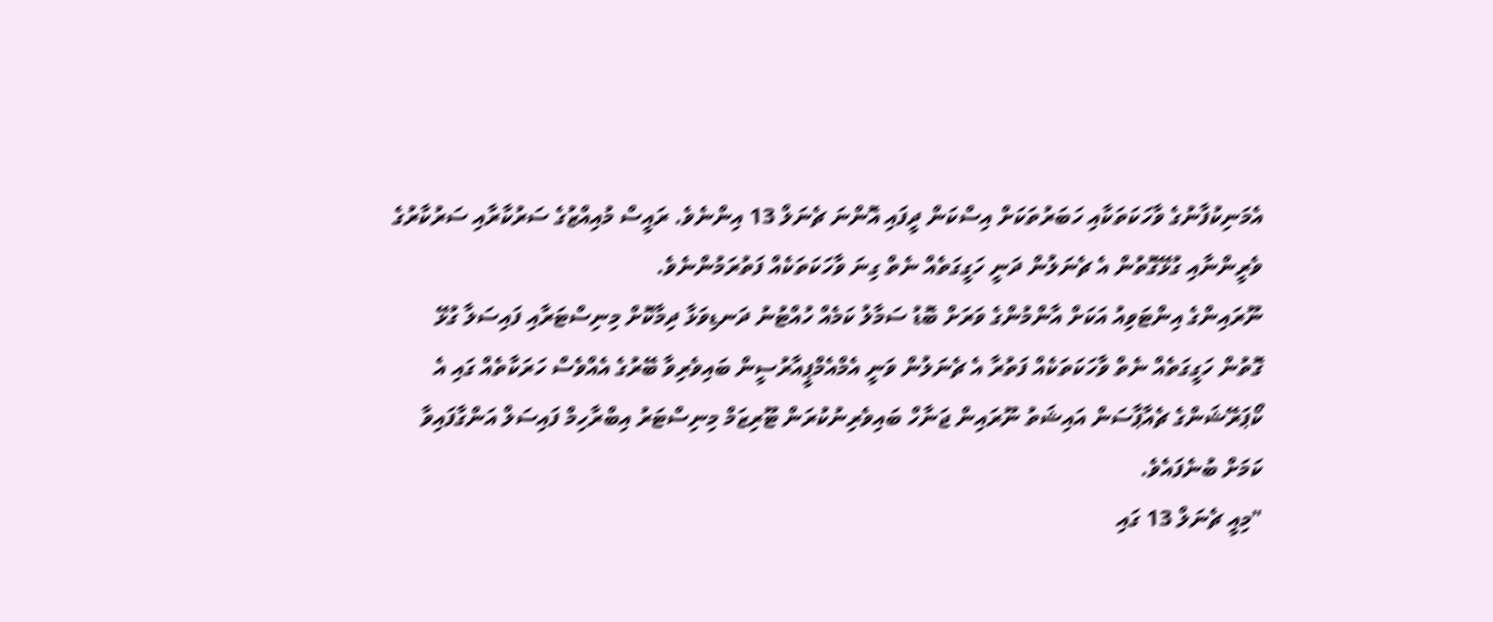އެމަނިކުފާނުގެ ވާހަކަތަކާއި ހަބަރުތަކަށް އިސްކަން ދީފައި އޮންނަ ޗެނަލް 13 އިންނެވެ. ރައީސް މުއިއްޒުގެ ސަރުކާރާއި ސަރުކާރުގެ ވެރީންނާއި ގުޅޭގޮތުން އެ ޗެނަލުން ދަނީ ހަގީގަތެއް ނެތް ގިނަ ވާހަކަތަކެއް ފަތުރަމުންނެވެ.
ނޫރައިންގެ އިންޓަވިއު އަކަށް އާންމުންގެ ވަރަށް ބޮޑު ސަމާލު ކަމެއް ހުއްޓުނު ދަނޑިވަޅާ ދިމާކޮށް މިނިސްޓަރާއި ފައިސަލާ ގުޅޭ ގޮތުން ހަގީގަތެއް ނެތް ވާހަކަތަކެއް ފަތުރާ އެ ޗެނަލުން ވަނީ އެމްއެމްޕީއާރުސީން ބައިވެރިވާ ބޭރުގެ އެއްވެސް ހަރަކާތެއް ގައި އެ ކޯޕަރޭޝަންގެ ޗެއާޕާސަން އައިޝަތު ނޫރައިން ޖަނާހް ބައިވެރިނުކުރަން ޓޫރިޒަމް މިނިސްޓަރު އިބްރާހިމް ފައިސަލް އަންގާފައިވާ ކަމަށް ބުނެފައެވެ.
"މިއީ ޗެނަލް 13 ގައި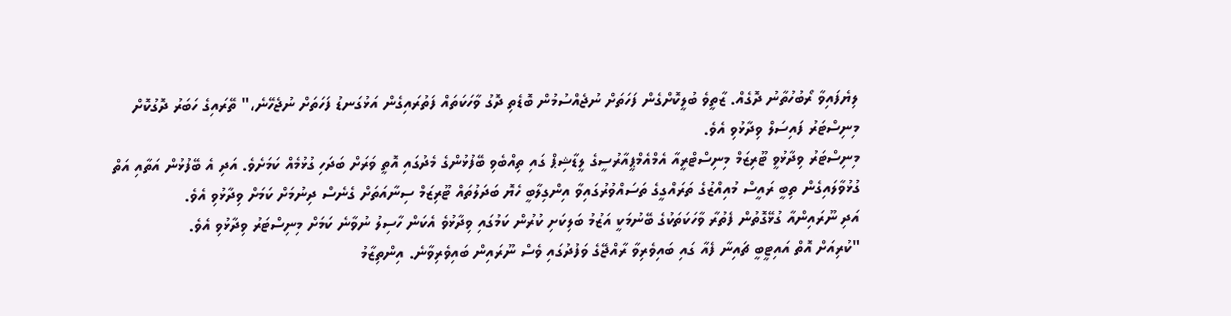ލިޔެފައިވާ ރޯބުހުތާނު ދޮގެއް. ޒާތީވެ ބުލީކޮށްގެން ފަހަތަށް ނުޖެއްސުމުން ބޮޑެތި ދޮގު ވާހަކަތައް ފަތުރައިގެން އަޅުގަނޑު ފަހަތަށް ނުޖެހޭނެ،" ތޭރައިގެ ހަބަރު ދޮގުކޮށް މިނިސްޓަރު ފައިސަލް ވިދާޅުވި އެވެ.
މިނިސްޓަރު ވިދާޅުވީ ޓޫރިޒަމް މިނިސްޓްރީއާ އެމްއެމްޕީއާރުސީގެ ލީޑާޝިޕް ގައި ތިއްބެވި ބޭފުޅުންގެ މެދުގައި އޮތީ ވަރަށް ބަދަހި ގުޅުމެއް ކަމަށެވެ. އަދި އެ ބޭފުޅުން އަތާއި އަތް ގުޅުވާލައިގެން ތިބީ ރައީސް މުއިއްޒުގެ ތަރައްގީގެ ތަސައްވުރުގައިވާ އިންގިލާބީ ހެޔޮ ބަދަލުތައް ޓޫރިޒަމް ސިނާއަތަށް ގެނެސް ދިނުމަށް ކަމަށް ވިދާޅުވި އެވެ.
އަދި ނޫރައިންއާ ގުޅޭގޮތުން ފެތުރާ ވާހަކަތަކުގެ ބޭނުމަކީ އަޒުމު ބަލިކަށި ކުރުން ކަމުގައި ވިދާޅުވެ އެކަން ހާސިލު ނުވާނެ ކަމަށް މިނިސްޓަރު ވިދާޅުވި އެވެ.
"ކުރިއަށް އޮތް އައިޓީބީ ޗައިނާ ފެއާ ގައި ބައިވެރިވާ ރާއްޖޭގެ ވަފުދުގައި ވެސް ނޫރައިން ބައިވެރިވާނެ. އިންތިޒާމު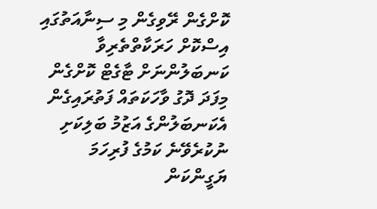ކޮށްގެން ރޭވިގެން މި ސިނާއަތުގައި އިސްކޮށް ހަރަކާތްތެރިވާ ކަނބަލުންނަށް ޓާގެޓް ކޮށްގެން މިފަދަ ދޮގު ވާހަކަތައް ފަތުރައިގެން އެކަނބަލުންގެ އަޒުމު ބަލިކަށި ނުކުރެވޭނެ ކަމުގެ ފުރިހަމަ ޔަގީންކަން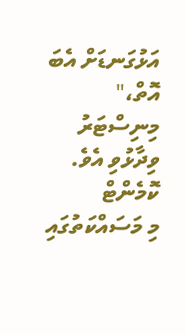އަޅުގަނޑަށް އެބަ އޮތް،" މިނިސްޓަރު ވިދާޅުވި އެވެ.
ކޮމެންޓް
މި މަސައްކަތުގައި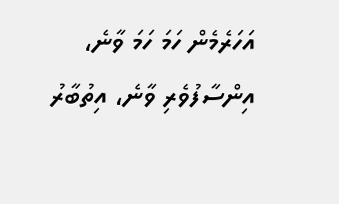އަހަރެމެން ހަމަ ހަމަ ވާނެ، އިންސާފުވެރި ވާނެ، އިތުބާރު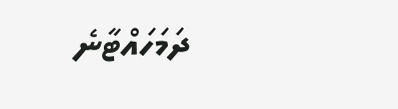ދަމަހައްޓާނެ